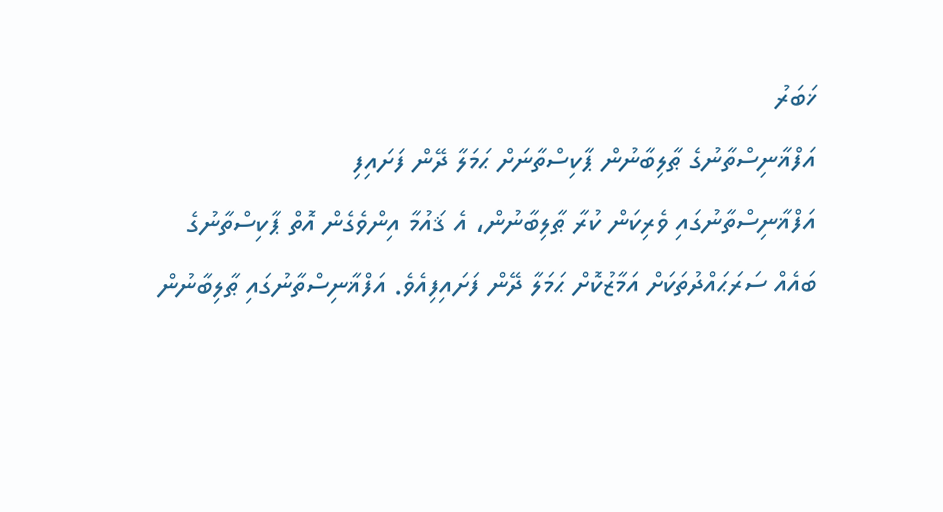ޚަބަރު
އަފްޣާނިސްތާނުގެ ޠާލިބާނުން ޕާކިސްތާނަށް ޙަމަލާ ދޭން ފަށައިފި
އަފްޣާނިސްތާނުގައި ވެރިކަން ކުރާ ޠާލިބާނުން، އެ ޤައުމާ އިންވެގެން އޮތް ޕާކިސްތާނުގެ ބައެއް ސަރަޙައްދުތަކަށް އަމާޒުކޮށް ޙަމަލާ ދޭން ފަށައިފިއެވެ. އަފްޣާނިސްތާނުގައި ޠާލިބާނުން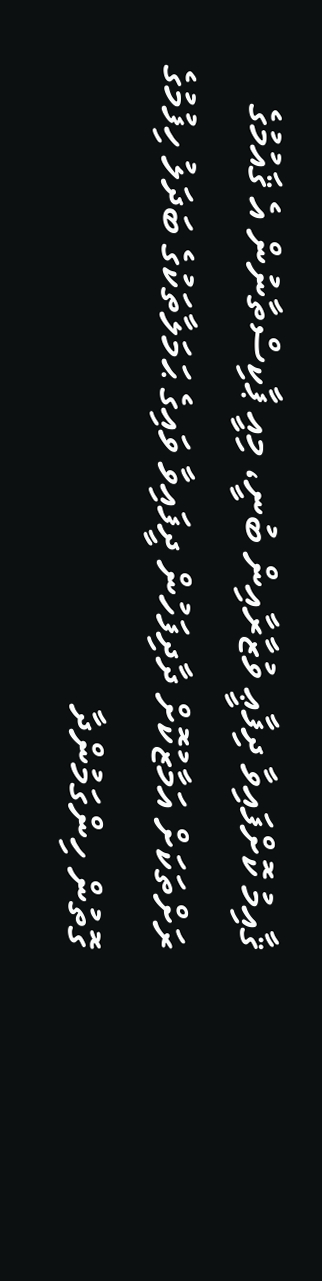ޤާއިމު ކޮށްފައިވާ ދިފާޢީ ވުޒާރާއިން ބުނީ، މިއީ ޕާކިސްތާނުން އެ ޤައުމުގެ ރަށްތަކަށް އަމާޒުކޮށް ދާދިފަހުން ދީފައިވާ ވައިގެ ޙަމަލާތަކުގެ ބަދަލު ހިފުމުގެ ގޮތުން ހިންގަމުންދާ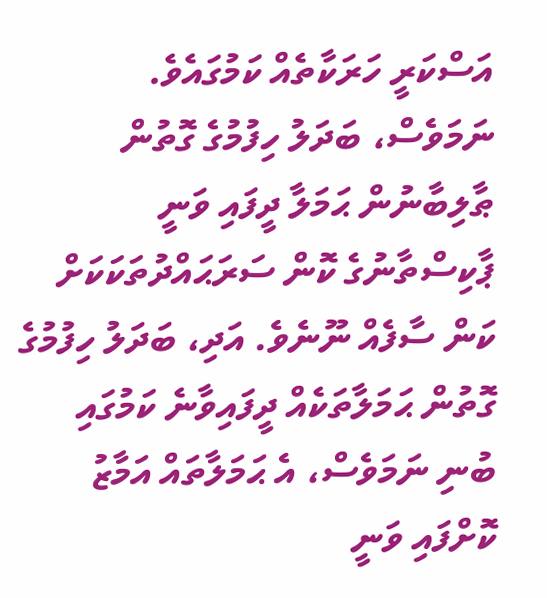އަސްކަރީ ހަރަކާތެއް ކަމުގައެވެ.
ނަމަވެސް، ބަދަލު ހިފުމުގެ ގޮތުން ޠާލިބާނުން ޙަމަލާ ދީފައި ވަނީ ޕާކިސްތާނުގެ ކޮން ސަރަޙައްދުތަކަކަށް ކަން ސާފެއް ނޫނެވެ. އަދި، ބަދަލު ހިފުމުގެ ގޮތުން ޙަމަލާތަކެއް ދީފައިވާނެ ކަމުގައި ބުނި ނަމަވެސް، އެ ޙަމަލާތައް އަމާޒު ކޮށްފައި ވަނީ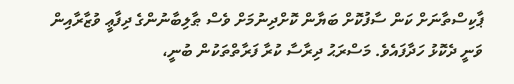ޕާކިސްތާނަށް ކަން ސާފުކޮށް ބަޔާން ކޮށްދިނުމަށް ވެސް ޠާލިބާނުންގެ ދިފާޢީ ވުޒާރާއިން ވަނީ ދެކޮޅު ހަދާފައެވެ. މަސްރަޙު ދިރާސާ ކުރާ ފަރާތްތަކުން ބުނީ،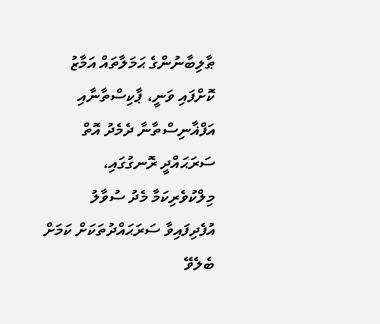ޠާލިބާނުންގެ ޙަމަލާތައް އަމާޒު ކޮށްފައި ވަނީ، ޕާކިސްތާނާއި އަފްޣާނިސްތާނާ ދެމެދު އޮތް ސަރަޙައްދީ ރޮނގުގައި، މިލްކުވެރިކަމާ މެދު ސުވާލު އުފެދިފައިވާ ސަރަޙައްދުތަކަށް ކަމަށް ބެލެވޭ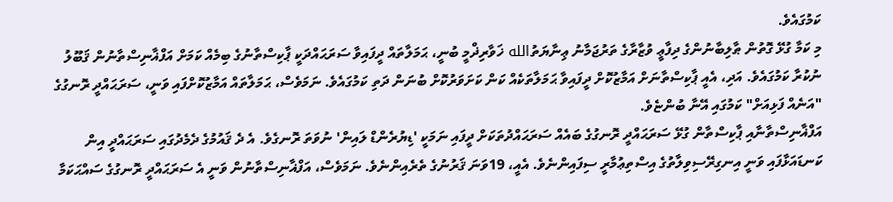ކަމުގައެވެ.
މި ކަމާ ގުޅޭ ގޮތުން ޠާލިބާނުންގެ ދިފާޢީ ވުޒާރާގެ ތަރުޖަމާނު ޢިނާޔަތުالله ޚަވާރިޛްމީ ބުނީ، ޙަމަލާތައް ދީފައިވާ ސަރަޙައްދަކީ ޕާކިސްތާނުގެ ބިމެއް ކަމަށް އަފްޣާނިސްތާނުން ޤަބޫލު ނުކުރާ ކަމުގައެވެ. އަދި، އެއީ ޕާކިސްތާނަށް އަމާޒުކޮށް ދީފައިވާ ޙަމަލާތަކެއް ކަން ކަށަވަރުކޮށް ބުނަން ދަތި ކަމުގައެވެ. ނަމަވެސް، ޙަމަލާތައް އަމާޒުކޮށްފައި ވަނީ، ސަރަޙައްދީ ރޮނގުގެ "އަނެއް ފަޅިއަށް" ކަމުގައި އޭނާ ބުންޏެވެ.
އަފްޣާނިސްތާނާއި ޕާކިސްތާން ގުޅޭ ސަރަޙައްދީ ރޮނގުގެ ބައެއް ސަރަޙައްދުތަކަށް ދީފައި ނަމަކީ 'ޑިޔުރެންޑް ލައިން' ނުވަތަ ރޮނގެވެ. އެ ދެ ޤައުމުގެ ދެމެދުގައި ސަރަޙައްދީ އިން ކަނޑައަޅާފައި ވަނީ އިނގިރޭސިވިލާތުގެ އިސްތިޢުމާރީ ސިފައިންނެވެ. އެއީ، 19ވަނަ ޤަރުނުގެ ތެރެއިންނެވެ. ނަމަވެސް، އަފްޣާނިސްތާނުން ވަނީ އެ ސަރަޙައްދީ ރޮނގުގެ ސައްޙަކަމާ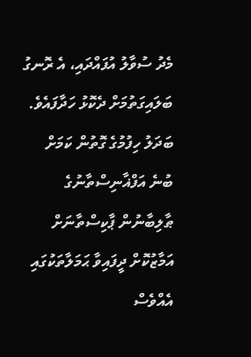މެދު ސުވާލު އުފައްދައި، އެ ރޮނގު ބަލައިގަތުމަށް ދެކޮޅު ހަދާފައެވެ.
ބަދަލު ހިފުމުގެ ގޮތުން ކަމަށް ބުނެ އަފްޣާނިސްތާނުގެ ޠާލިބާނުން ޕާކިސްތާނަށް އަމާޒުކޮށް ދީފައިވާ ޙަމަލާތަކުގައި އެއްވެސް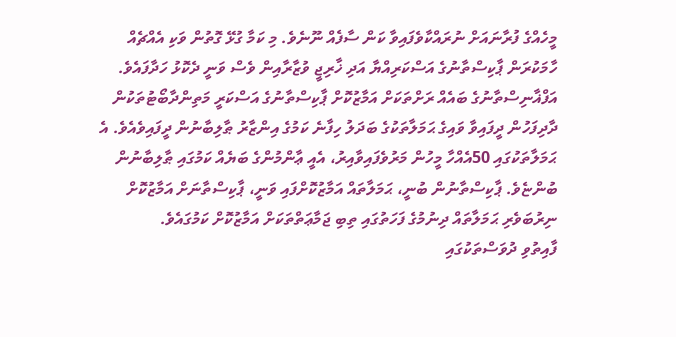މީހެއްގެ ފުރާނައަށް ނުރައްކާވެފައިވާ ކަން ސާފެއް ނޫނެވެ. މި ކަމާ ގުޅޭ ގޮތުން ވަކި އެއްޗެއް ހާމަކުރަން ޕާކިސްތާނުގެ އަސްކަރިއްޔާ އަދި ޚާރިޖީ ވުޒާރާއިން ވެސް ވަނީ ދެކޮޅު ހަދާފައެވެ.
އަފްޣާނިސްތާނުގެ ބައެއް ރަށްތަކަށް އަމާޒުކޮށް ޕާކިސްތާނުގެ އަސްކަރީ މަތިންދާބޯޓުތަކުން ދާދިފަހުން ދީފައިވާ ވައިގެ ޙަމަލާތަކުގެ ބަދަލު ހިފާނެ ކަމުގެ އިންޒާރު ޠާލިބާނުން ދީފައިވެއެވެ. އެ ޙަމަލާތަކުގައި 50އެއްހާ މީހުން މަރުވެފައިވާއިރު، އެއީ ޢާންމުންގެ ބަޔެއް ކަމުގައި ޠާލިބާނުން ބުންޏެވެ. ޕާކިސްތާނުން ބުނީ، ޙަމަލާތައް އަމާޒުކޮށްފައި ވަނީ، ޕާކިސްތާނަށް އަމާޒުކޮށް ނިރުބަވެރި ޙަމަލާތައް ދިނުމުގެ ފަހަތުގައި ތިބި ޖަމާޢަތްތަކަށް އަމާޒުކޮށް ކަމުގައެވެ.
ފާއިތުވި ދުވަސްތަކުގައި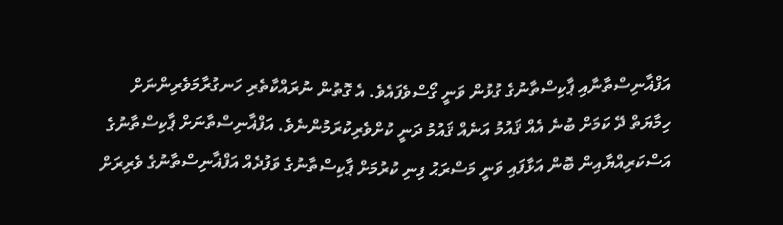އަފްޣާނިސްތާނާއި ޕާކިސްތާނުގެ ގުޅުން ވަނީ ގޯސްވެފައެވެ. އެ ގޮތުން ނުރައްކާތެރި ހަނގުރާމަވެރިންނަށް ހިމާޔަތް ދޭ ކަމަށް ބުނެ އެއް ޤައުމު އަނެއް ޤައުމު ދަނީ ކުށްވެރިކުރަމުންނެވެ. އަފްޣާނިސްތާނަށް ޕާކިސްތާނުގެ އަސްކަރިއްޔާއިން ބޮން އަޅާފައި ވަނީ މަސްރަޙު ފިނި ކުރުމަށް ޕާކިސްތާނުގެ ވަފުދެއް އަފްޣާނިސްތާނުގެ ވެރިރަށް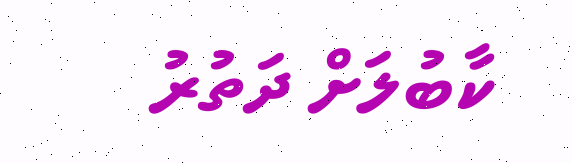ކާބުލަށް ދަތުރު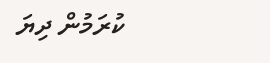ކުރަމުން ދިޔަ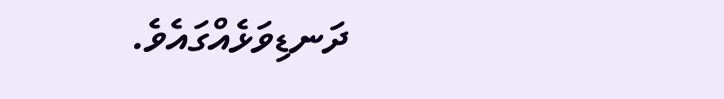ދަނޑިވަޅެއްގައެވެ.